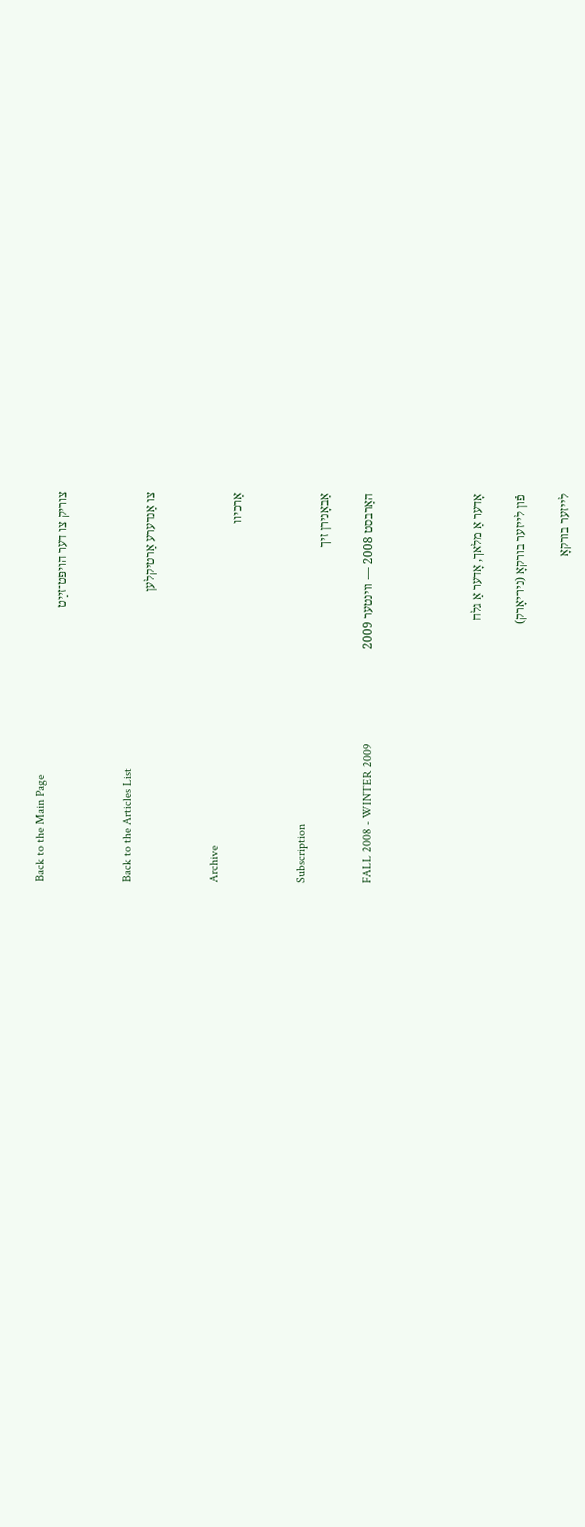Back to the Main Page
צוריק צו דער הויפּט־זײַט


Back to the Articles List
צו אַנדערע אַרטיקלען


Archive
אַרכיוו


Subscription
אַבאָנירן זיך

האַרבסט 2008 — ווינטער 2009                              FALL 2008 - WINTER 2009




אָדער אַ מלאך, אָדער אַ גלח

פֿון לייזער בורקאָ (ניו־יאָרק)

לייזער בורקאָ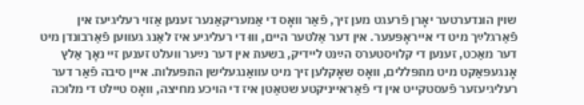שױן הונדערטער יאָרן פֿרעגט מען זיך, פֿאַר װאָס די אַמעריקאַנער זענען אַזױ רעליגיעז אין פֿאַרגלײַך מיט די אײראָפּעער. אין דער אַלטער הײם, װוּ די רעליגיע איז לאַנג געװען פֿאַרבונדן מיט דער מאַכט, זענען די קלױסטערס הײַנט לײדיק, בשעת אין דער נײַער װעלט זענען זײ נאָך אַלץ אָנגעפּאַקט מיט מתפּללים, װאָס שאָקלען זיך מיט עװאַנגעלישן התפּעלות. אײן סיבה פֿאַר דער רעליגיעזער פֿעסטקייט אין די פֿאַראייניקטע שטאַטן איז די הױכע מחיצה, װאָס טיילט די מלוכה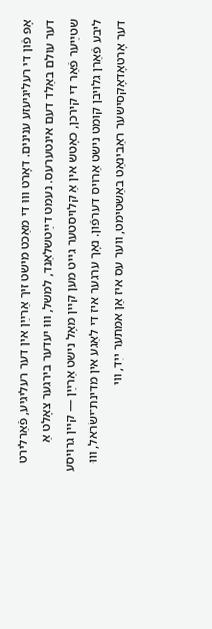אָפּ פֿון די רעליגיעזע ענינים. דאָרט װוּ די מאַכט מישט זיך אַרײַן אין דער רעליגיע, פֿאַרלירט דער עולם באַלד דעם אינטערעס. נעמט דײַטשלאַנד, למשל, וווּ יעדער בירגער צאָלט אַ שטײַער פֿאַר די קירכן, כאָטש אין אַ קלויסטער גײט מען קײן מאָל נישט אַרײַן — קײן גרױסע ליבע פֿאַרן גלויבן קומט נישט אַרױס דערפֿון. נאָך ערגער איז די לאַגע אין מדינת־ישׂראל, װוּ דער אָרטאָדאָקסישער ראַבינאַט באַשטימט, װער עס איז אַן אמתער ייִד, װי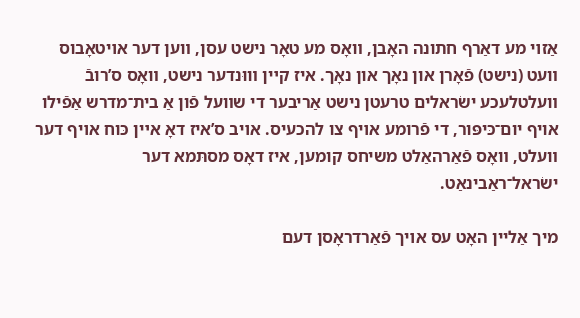אַזױ מע דאַרף חתונה האָבן, װאָס מע טאָר נישט עסן, װען דער אױטאָבוס װעט (נישט) פֿאָרן און נאָך און נאָך. איז קײן װוּנדער נישט, װאָס ס’רובֿ װעלטלעכע ישׂראלים טרעטן נישט אַריבער די שװעל פֿון אַ בית־מדרש אַפֿילו אויף יום־כּיפּור, די פֿרומע אױף צו להכעיס. אױב ס’איז דאָ אײן כּוח אױף דער װעלט, װאָס פֿאַרהאַלט משיחס קומען, איז דאָס מסתּמא דער ישׂראל־ראַבינאַט.

מיך אַליין האָט עס אױך פֿאַרדראָסן דעם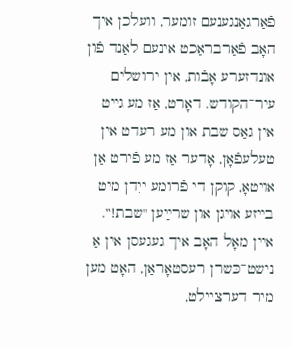פֿאַרגאַנגענעם זומער, וועלכן איך האָב פֿאַרבראַכט אינעם לאַנד פֿון אונדזערע אָבֿות, אין ירושלים עיר־הקודש. דאָרט, אַז מע גײט אין גאַס שבת און מע רעדט אין טעלעפֿאָן, אָדער אַז מע פֿירט אַן אױטאָ, קוקן די פֿרומע ייִדן מיט בײזע אױגן און שרײַען "שבת!‟. איין מאָל האָב איך געגעסן אין אַ נישט־כּשרן רעסטאָראַן, האָט מען מיר דערציילט,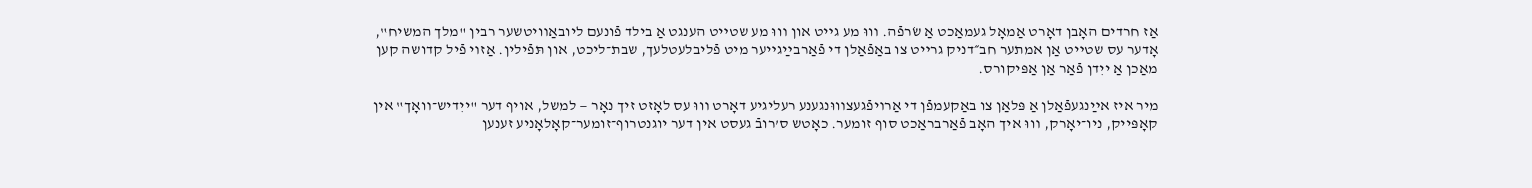אַז חרדים האָבן דאָרט אַמאָל געמאַכט אַ שׂרפֿה. װוּ מע גײט און װוּ מע שטײט הענגט אַ בילד פֿונעם ליובאַװיטשער רבין "מלך המשיח‟, אָדער עס שטײט אַן אמתער חב״דניק גרײט צו באַפֿאַלן די פֿאַרבײַגײער מיט פֿליבלעטלעך, שבת־ליכט, און תּפֿילין. אַזױ פֿיל קדושה קען מאַכן אַ ייִדן פֿאַר אַן אַפּיקורס.

מיר איז אײַנגעפֿאַלן אַ פּלאַן צו באַקעמפֿן די אַרױפֿגעצװוּנגענע רעליגיע דאָרט װוּ עס לאָזט זיך נאָר — למשל, אויף דער "ייִדיש־װאָך‟ אין קאָפּייק, ניו־יאָרק, װוּ איך האָב פֿאַרבראַכט סוף זומער. כאָטש ס’רובֿ געסט אין דער יוגנטרוף־זומער־קאָלאָניע זענען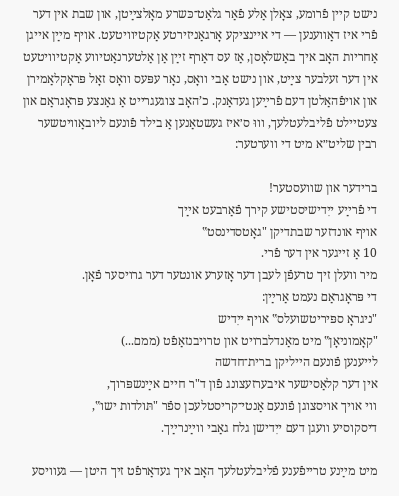נישט קײן פֿרומע, צאָלן אַלע פֿאַר גלאַט־כּשרע מאָלצײַטן, און שבת אין דער פֿרי איז דאַװענען — די איינציקע אָרגאַניזירטע אַקטיוויטעט. אויף מײַן אייגן אַחריות האָב איך באַשלאָסן, אַז עס דאַרף זײַן אַן אַלטערנאַטיװע אַקטיװיטעט אין דער זעלבער צײַט, און נישט אַבי וואָס, נאָר עפּעס וואָס זאָל פּראָקלאַמירן און אויפֿהאַלטן דעם פֿרײַען געדאַנק. כ’האָב צוגעגרײט אַ גאַנצע פּראָגראַם און צעטײלט פֿליבלעטלעך, וווּ ס׳איז געשטאַנען אַ בילד פֿונעם ליובאַוויטשער רבין שליט״א מיט די ווערטער:

ברידער און שװעסטער!
די פֿרײַע ייִדישיסטישע קירך פֿאַרבעט אײַך
אױף אונדזער שבתדיקן "גאָטסדינסט‟
10 אַ זײגער אין דער פֿרי.
מיר װעלן זיך טרעפֿן לעבן דער אָזערע אונטער דער גרױסער פֿאָן.
די פּראָגראַם נעמט אַרײַן:
"ניגראָ ספּיריטשועלס‟ אױף ייִדיש
"קאָמוניאָן‟ מיט מאַנדלברױט און טרױבנזאַפֿט (ממם...)
לײענען פֿונעם הײליקן ברית־חדשה
אין דער קלאַסישער איבערזעצונג פֿון ד"ר חיים אײַנשפּרוך,
װי אױך אױסצוגן פֿונעם אַנטי־קריסטלעכן ספֿר "תּולדות ישו‟,
דיסקוסיע װעגן דעם ייִדישן גלח גאַבי װײַנרײַך.

מיט מײַנע טרייפֿענע פֿליבלעטלעך האָב איך געדאַרפֿט זיך היטן — געוויסע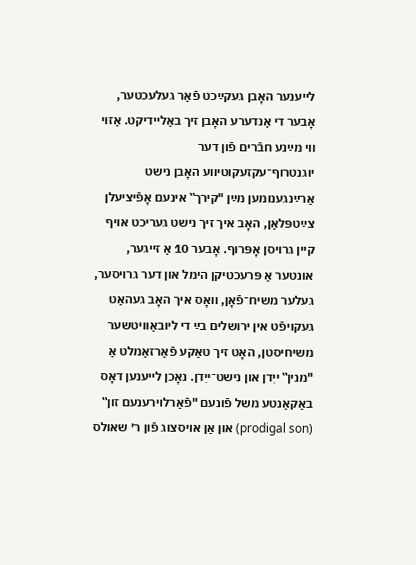לײענער האָבן געקײַכט פֿאַר געלעכטער, אָבער די אַנדערע האָבן זיך באַלײדיקט. אַזוי ווי מײַנע חבֿרים פֿון דער יוגנטרוף־עקזעקוטיווע האָבן נישט אַרײַנגענומען מײַן "קירך‟ אינעם אָפֿיציעלן צײַטפּלאַן, האָב איך זיך נישט געריכט אויף קיין גרויסן אָפּרוף. אָבער 10 אַ זײגער, אונטער אַ פּרעכטיקן הימל און דער גרױסער, געלער משיח־פֿאָן, וואָס איך האָב געהאַט געקויפֿט אין ירושלים בײַ די ליובאַוויטשער משיחיסטן, האָט זיך טאַקע פֿאַרזאַמלט אַ "מנין‟ ייִדן און נישט־ייִדן. נאָכן לײענען דאָס באַקאַנטע משל פֿונעם "פֿאַרלױרענעם זון‟ (prodigal son) און אַן אױסצוג פֿון ר׳ שאולס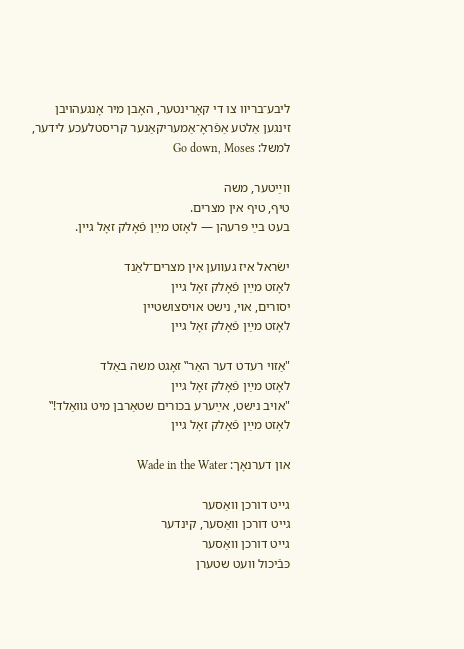ליבע־בריװ צו די קאָרינטער, האָבן מיר אָנגעהויבן זינגען אַלטע אַפֿראָ־אַמעריקאַנער קריסטלעכע לידער, למשל: Go down, Moses

װײַטער, משה
טיף, טיף אין מצרים.
בעט בײַ פּרעהן — לאָזט מײַן פֿאָלק זאָל גײן.

ישׂראל איז געװען אין מצרים־לאַנד
לאָזט מײַן פֿאָלק זאָל גײן
יסורים, אױ, נישט אױסצושטײן
לאָזט מײַן פֿאָלק זאָל גײן

"אַזױ רעדט דער האַר‟ זאָגט משה באַלד
לאָזט מײַן פֿאָלק זאָל גײן
"אױב נישט, אײַערע בכורים שטאַרבן מיט גװאַלד!‟
לאָזט מײַן פֿאָלק זאָל גײן

און דערנאָך: Wade in the Water

גײט דורכן װאַסער
גײט דורכן װאַסער, קינדער
גײט דורכן װאַסער
כּבֿיכול װעט שטערן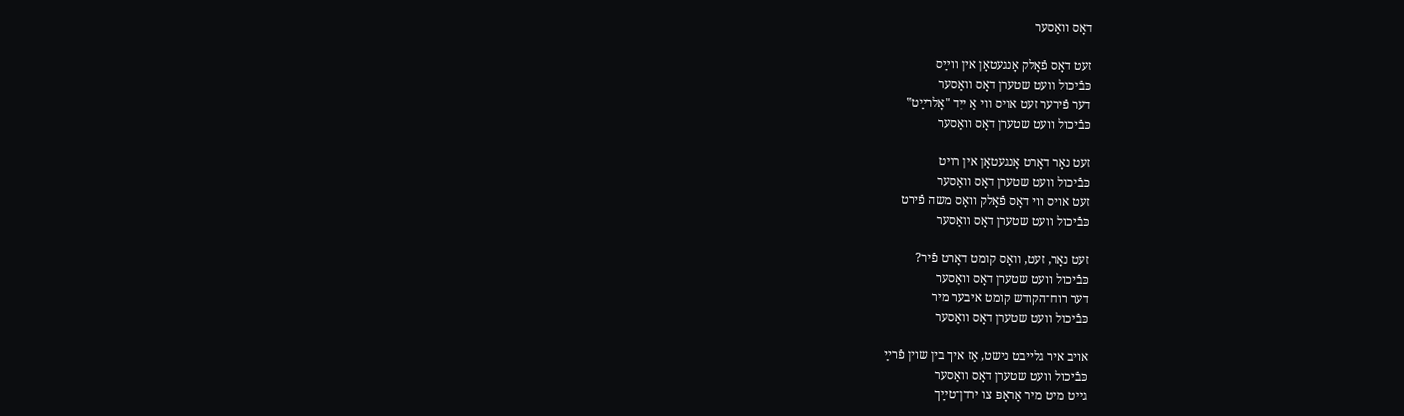דאָס װאַסער

זעט דאָס פֿאָלק אָנגעטאָן אין װײַס
כּבֿיכול װעט שטערן דאָס װאַסער
דער פֿירער זעט אױס װי אַ ייִד "אָלרײַט‟
כּבֿיכול װעט שטערן דאָס װאַסער

זעט נאָר דאָרט אָנגעטאָן אין רױט
כּבֿיכול װעט שטערן דאָס װאַסער
זעט אױס װי דאָס פֿאָלק װאָס משה פֿירט
כּבֿיכול װעט שטערן דאָס װאַסער

זעט נאָר, זעט, װאָס קומט דאָרט פֿיר?
כּבֿיכול װעט שטערן דאָס װאַסער
דער רוח־הקודש קומט איבער מיר
כּבֿיכול װעט שטערן דאָס װאַסער

אױב איר גלײבט נישט, אַז איך בין שױן פֿרײַ
כּבֿיכול װעט שטערן דאָס װאַסער
גײט מיט מיר אַראָפּ צו ירדן־טײַך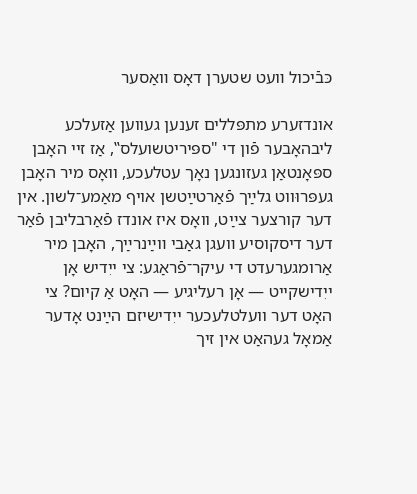כּבֿיכול װעט שטערן דאָס װאַסער

אונדזערע מתפּללים זענען געווען אַזעלכע ליבהאָבער פֿון די "ספּיריטשועלס‟, אַז זיי האָבן ספּאָנטאַן געזונגען נאָך עטלעכע, וואָס מיר האָבן געפּרוּווט גלײַך פֿאַרטײַטשן אויף מאַמע־לשון. אין דער קורצער צײַט, וואָס איז אונדז פֿאַרבליבן פֿאַר דער דיסקוסיע װעגן גאַבי װײַנרײַך, האָבן מיר אַרומגערעדט די עיקר־פֿראַגע: צי ייִדיש אָן ייִדישקייט — אָן רעליגיע — האָט אַ קיום? צי האָט דער וועלטלעכער ייִדישיזם הײַנט אָדער אַמאָל געהאַט אין זיך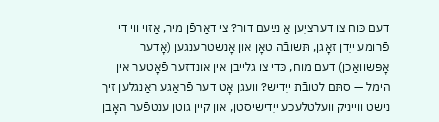דעם כּוח צו דערציִען אַ נײַעם דור? צי דאַרפֿן מיר, אַזוי ווי די פֿרומע ייִדן זאָגן, תּשובֿה טאָן און אָנשטרענגען (אָדער אָפּשוואַכן) דעם מוח, כּדי צו גלייבן אין אונדזער פֿאָטער אין הימל — סתּם לטובֿת ייִדיש? וועגן אָט דער פֿראַגע ראַנגלען זיך נישט ווייניק וועלטלעכע ייִדישיסטן, און קיין גוטן ענטפֿער האָבן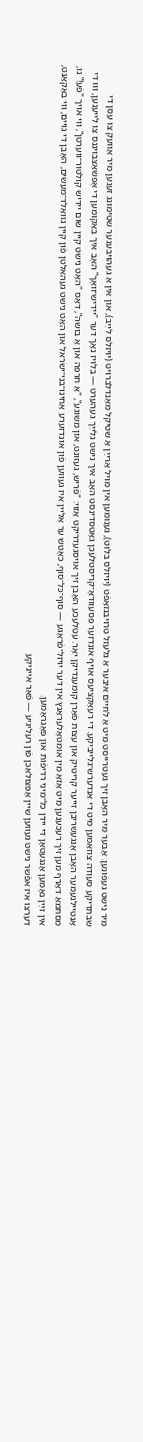מיר נישט געפֿונען. אָבער מיר האָבן זיך געטרייסט מיט אַ לחיים איבער אַ גלעזל טרױבנזאַפֿט (יױזלס בלוט), גענומען אין מױל אַרײַן אַ שטיקל מאַנדלברױט (יויזלס לײַב), און אין אַ געהױבענער שטימונג זענען מיר אַוועק צו עסן די שבתדיקע סעודה צוזאַמען מיט די אַנדערש־גלייביקע. די רעאַקציעס אויף אונדזער פּסעוודאָ־קריסטלעכן גאָטסדינסט האָב איך נישט גלײַך געהערט — בלויז נאָך דער "ייִדיש־וואָך‟ האָב איך באַקומען די אָפּשאַצבויגנס צו לייענען, וווּ די אָנטיילנעמער האָבן אָנגעשריבן זייער קריטיק און עצות פֿאַרן קומענדיקן יאָר. עטלעכע האָבן זיך אויסגעדריקט אַזוי: "פֿריש, געזונט, און משוגע‟, "אַ חרפּה און אַ בושה‟, דאָס "האָט נישט קיין שום ייִדיש קולטור־ווערטן‟, ווי אויך "פֿע!‟ נו, מסתּמאַ דאַרף מען זיך רעכענען מיט אַזאַ מין אומטאָלעראַנץ אין דער יויזל־פֿראַגע — סוף־כּל־סוף, כאָטש ער אַליין איז געווען פֿון אונדזערע אַחינו־בני־ישׂראל און האָט נישט געהאַלטן פֿון קיין גוואַלד־מעשׂים, האָבן די גויים, ווי באַקאַנט, אין זײַן נאָמען אָנגעטאָן די ייִדן כּל־מיני רדיפֿות און פּאָגראָמען.
דערצו איז אפֿשר נישט געווען שיין אָפּצולאַכן פֿון רעליגיע — פֿאַר אייניקע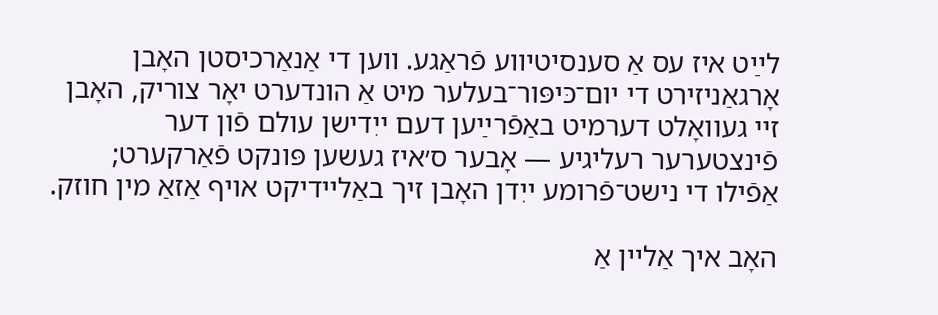לײַט איז עס אַ סענסיטיווע פֿראַגע. ווען די אַנאַרכיסטן האָבן אָרגאַניזירט די יום־כּיפּור־בעלער מיט אַ הונדערט יאָר צוריק, האָבן זיי געוואָלט דערמיט באַפֿרײַען דעם ייִדישן עולם פֿון דער פֿינצטערער רעליגיע — אָבער ס׳איז געשען פּונקט פֿאַרקערט; אַפֿילו די נישט־פֿרומע ייִדן האָבן זיך באַליידיקט אויף אַזאַ מין חוזק.

האָב איך אַליין אַ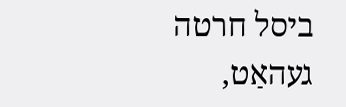ביסל חרטה געהאַט,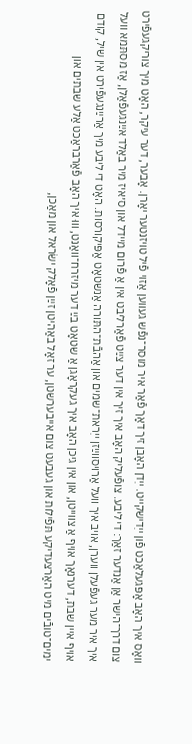וואָס איך האָב אָפּגעלאַכט פֿון ייִדישקייט. ייִדן האָבן זיך דאָך פֿאַר איר מוסר־נפֿש געווען אַזוי פֿיל טויזנטער יאָרן. אָבער, דער עיקר, האָט מיך צוריקגעפֿירט צום דרך־הישר אַן אַנדער זאַך: די ליבע. צופֿעליק האָב איך זיך אין דער צײַט פֿאַרליבט אין אַ פֿרום מיידל און ס׳איז מיר באַלד אײַנגעפֿאַלן, אַז מסתּמא וועל איך איר מער געפֿעלן ווערן, אויב איך וועל אַרויסווײַזן ייִראת־שמים און אַהבֿת־התּורה אַנשטאָט אַפּיקורסות. האָט די ליבע מיך אַרײַנגעפֿירט אין שיל, קודם אויף איין שבת, דערנאָך אויף אַ צווייטן, און אין גיכן האָב איך געקראָגן אַ שטאָט בײַ דער מיזרח־וואַנט, וווּ איך האָב פֿאַרבראַכט אַלע שבתים און ימים־טובֿים מיט האַרצעדיקע תּפֿילות און געבעט צום אייבערשטן, ער זאָל באַהיטן זײַן פֿאָלק ישׂראל און מאַכן,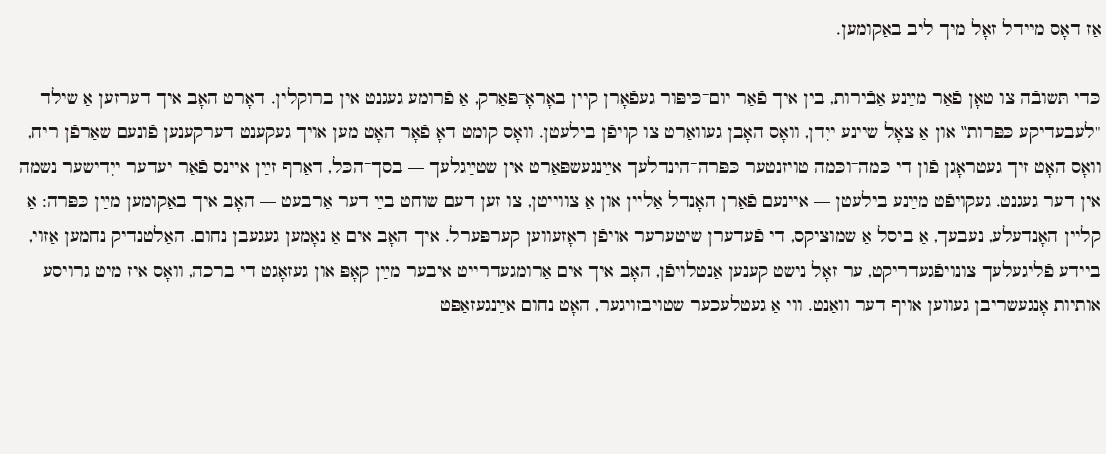אַז דאָס מיידל זאָל מיך ליב באַקומען.

כּדי תּשובֿה צו טאָן פֿאַר מײַנע אַבֿירות, בין איך פֿאַר יום־כּיפּור געפֿאָרן קיין באָראָ־פּאַרק, אַ פֿרומע געגנט אין ברוקלין. דאָרט האָב איך דערזען אַ שילד "לעבעדיקע כּפּרות‟ און אַ צאָל שיינע ייִדן, וואָס האָבן געוואַרט צו קויפֿן בילעטן. וואָס קומט דאָ פֿאָר האָט מען אויך געקענט דערקענען פֿונעם שאַרפֿן ריח, וואָס האָט זיך געטראָגן פֿון די כּמה־וכּמה טויזנטער כּפּרה־הינדלעך אײַנגעשפּאַרט אין שטײַגלעך — בסך־הכּל, דאַרף זײַן איינס פֿאַר יעדער ייִדישער נשמה אין דער געגנט. געקויפֿט מײַנע בילעטן — איינעם פֿאַרן האָנדל אַליין און אַ צווייטן, צו זען דעם שוחט בײַ דער אַרבעט — האָב איך באַקומען מײַן כּפּרה: אַ קליין האָנדעלע, נעבעך, אַ ביסל אַ שמוציקס, די פֿעדערן שיטערער אויפֿן ראָזעווען קערפּערל. איך האָב אים אַ נאָמען געגעבן נחום. האַלטנדיק נחמען אַזוי, ביידע פֿליגעלעך צונויפֿגעדריקט, ער זאָל נישט קענען אַנטלויפֿן, האָב איך אים אַרומגעדרייט איבער מײַן קאָפּ און געזאָגט די ברכה, וואָס איז מיט גרויסע אותיות אָנגעשריבן געווען אויף דער וואַנט. ווי אַ געטלעכער שטויבזויגער, האָט נחום אײַנגעזאַפּט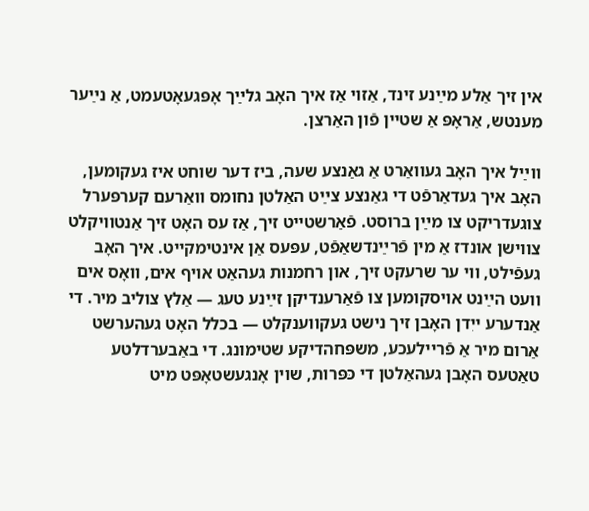אין זיך אַלע מײַנע זינד, אַזוי אַז איך האָב גלײַך אָפּגעאָטעמט, אַ נײַער מענטש, אַראָפּ אַ שטיין פֿון האַרצן.

ווײַל איך האָב געוואַרט אַ גאַנצע שעה, ביז דער שוחט איז געקומען, האָב איך געדאַרפֿט די גאַנצע צײַט האַלטן נחומס וואַרעם קערפּערל צוגעדריקט צו מײַן ברוסט. פֿאַרשטייט זיך, אַז עס האָט זיך אַנטוויקלט צווישן אונדז אַ מין פֿרײַנדשאַפֿט, עפּעס אַן אינטימקייט. איך האָב געפֿילט, ווי ער שרעקט זיך, און רחמנות געהאַט אויף אים, וואָס אים וועט הײַנט אויסקומען צו פֿאַרענדיקן זײַנע טעג — אַלץ צוליב מיר. די אַנדערע ייִדן האָבן זיך נישט געקווענקלט — בכלל האָט געהערשט אַרום מיר אַ פֿריילעכע, משפּחהדיקע שטימונג. די באַבערדלטע טאַטעס האָבן געהאַלטן די כּפּרות, שוין אָנגעשטאָפּט מיט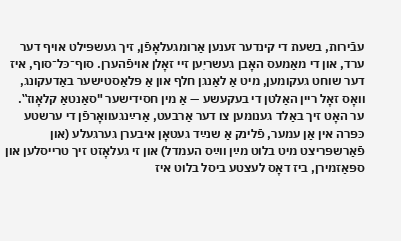עבֿירות, בשעת די קינדער זענען אַרומגעלאָפֿן, זיך געשפּילט אויף דער ערד, און די מאַמעס האָבן געשריִען זיי זאָלן אויפֿהערן. סוף־כּל־סוף, איז דער שוחט געקומען, מיט אַ לאַנגן חלף און אַ פּלאַסטישער באַדעקונג, וואָס זאָל ריין האַלטן די בעקעשע — אַ מין חסידישער "סאַנטאַ קלאָוז‟. ער האָט זיך באַלד גענומען צו דער אַרבעט, אַרײַנגעוואָרפֿן די ערשטע כּפּרה אין אַן עמער, פֿלינק אַ שנײַד געטאָן איבערן גערגעלע (און פֿאַרשפּריצט מיט בלוט מײַן ווײַס העמדל) און זי געלאָזט זיך טרייסלען און ספּאַזמירן, ביז דאָס לעצטע ביסל בלוט איז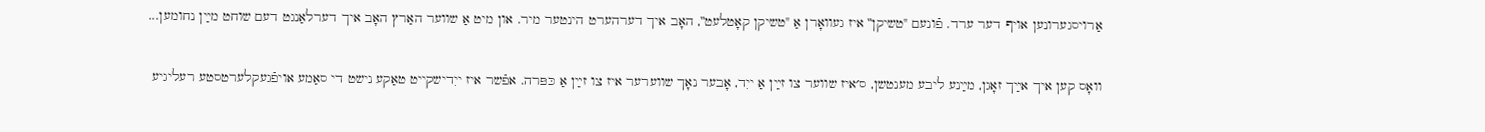אַרויסגערונען אויף דער ערד. פֿונעם "טשיקן‟ איז געוואָרן אַ "טשיקן קאָטלעט‟, האָב איך דערהערט הינטער מיר. און מיט אַ שווער האַרץ האָב איך דערלאַנגט דעם שוחט מײַן נחומען...

וואָס קען איך אײַך זאָגן, מײַנע ליבע מענטשן, ס׳איז שווער צו זײַן אַ ייִד, אָבער נאָך שווערער איז צו זײַן אַ כּפּרה. אפֿשר איז ייִדישקייט טאַקע נישט די סאַמע אויפֿגעקלערטסטע רעליגיע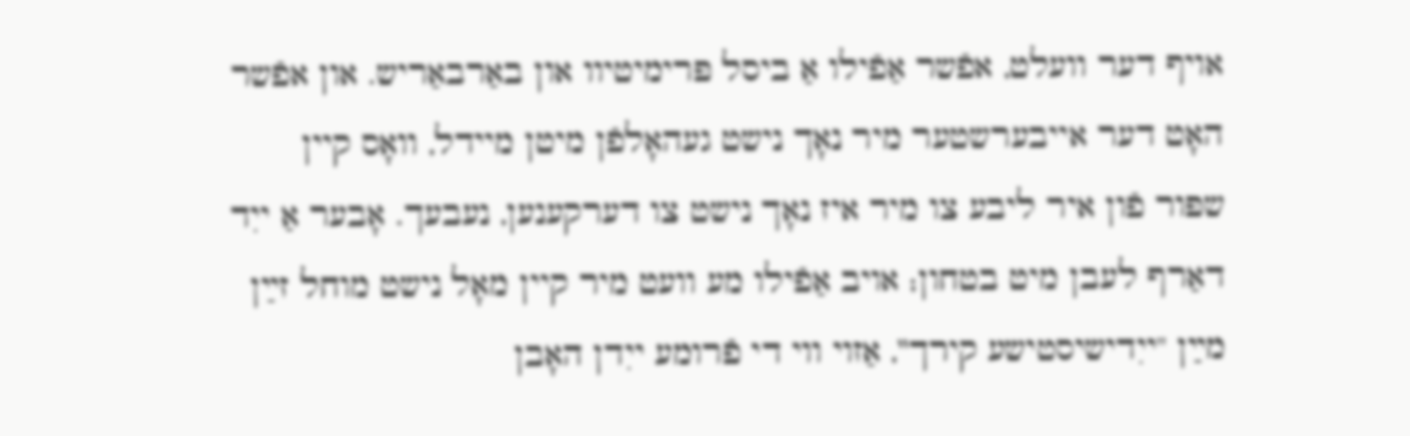אויף דער וועלט, אפֿשר אַפֿילו אַ ביסל פּרימיטיוו און באַרבאַריש. און אפֿשר האָט דער אייבערשטער מיר נאָך נישט געהאָלפֿן מיטן מיידל, וואָס קיין שפּור פֿון איר ליבע צו מיר איז נאָך נישט צו דערקענען, נעבעך. אָבער אַ ייִד דאַרף לעבן מיט בטחון; אויב אַפֿילו מע וועט מיר קיין מאָל נישט מוחל זײַן מײַן "ייִדישיסטישע קירך‟, אַזוי ווי די פֿרומע ייִדן האָבן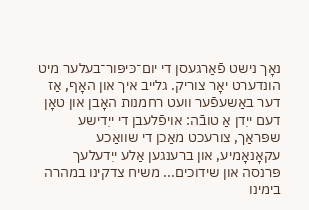נאָך נישט פֿאַרגעסן די יום־כּיפּור־בעלער מיט הונדערט יאָר צוריק. גלייב איך און האָף, אַז דער באַשעפֿער וועט רחמנות האָבן און טאָן דעם ייִדן אַ טובֿה: אויפֿלעבן די ייִדישע שפּראַך, צורעכט מאַכן די שוואַכע עקאָנאָמיע, און ברענגען אַלע ייִדעלעך פּרנסה און שידוכים... משיח צדקינו במהרה בימינו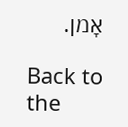אָמן.

Back to the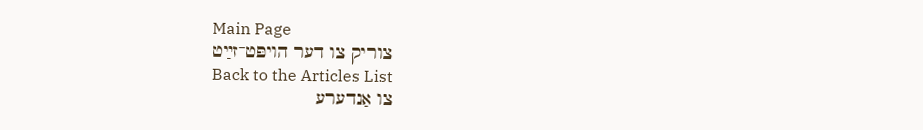Main Page
צוריק צו דער הויפּט־זײַט
Back to the Articles List
צו אַנדערע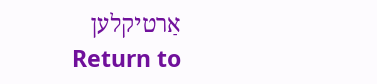אַרטיקלען
Return to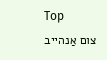Top
צום אַנהייב